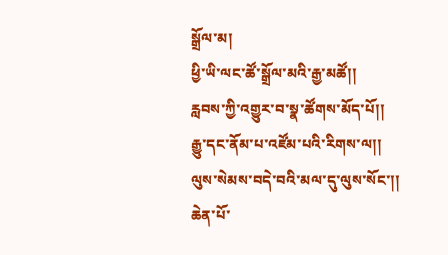སྒྲོལ་མ།
ཕྱི་ཡི་ལང་ཚོ་སྒྲོལ་མའི་རྒྱ་མཚོ།།
རླབས་ཀྱི་འགྱུར་བ་སྣ་ཚོགས་མོད་པོ།།
རྒྱུ་དང་ནོམ་པ་འཛོམ་པའི་རིགས་ལ།།
ལུས་སེམས་བདེ་བའི་མལ་དུ་ལུས་སོང་།།
ཆེན་པོ་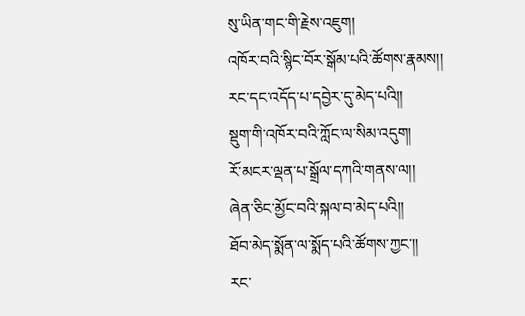སུ་ཡིན་གང་གི་རྗེས་འཇུག།
འཁོར་བའི་སྙིང་བོར་སྒོམ་པའི་ཚོགས་རྣམས།།
རང་དང་འདོད་པ་དབྱེར་དུ་མེད་པའི།།
སྡུག་གི་འཁོར་བའི་ཀློང་ལ་སིམ་འདུག།
རོ་མངར་ལྡན་པ་སྒྲོལ་དཀའི་གནས་ལ།།
ཞེན་ཅིང་མྱོང་བའི་སྐལ་བ་མེད་པའི།།
ཐོབ་མེད་སྨོན་ལ་སྨོད་པའི་ཚོགས་ཀྱང་།།
རང་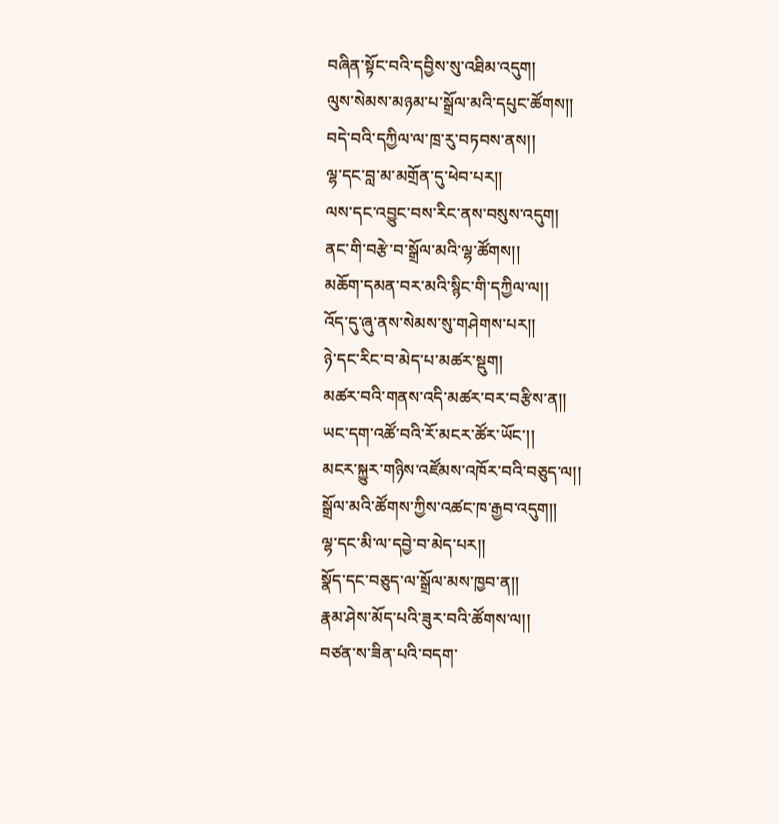བཞིན་སྟོང་བའི་དབྱིས་སུ་འཐིམ་འདུག།
ལུས་སེམས་མཉམ་པ་སྒྲོལ་མའི་དཔུང་ཚོགས།།
བདེ་བའི་དཀྱིལ་ལ་ཁྲ་རུ་བཏབས་ནས།།
ལྷ་དང་བླ་མ་མགྲོན་དུ་ཕེབ་པར།།
ལས་དང་འབྱུང་བས་རིང་ནས་བསུས་འདུག།
ནང་གི་བརྩེ་བ་སྒྲོལ་མའི་ལྷ་ཚོགས།།
མཆོག་དམན་བར་མའི་སྙིང་གི་དཀྱིལ་ལ།།
འོད་དུ་ཞུ་ནས་སེམས་སུ་གཤེགས་པར།།
ཉེ་དང་རིང་བ་མེད་པ་མཚར་སྡུག།
མཚར་བའི་གནས་འདི་མཚར་བར་བརྩིས་ན།།
ཡང་དག་འཚོ་བའི་རོ་མངར་ཚོར་ཡོང་།།
མངར་སྐྱུར་གཉིས་འཛོམས་འཁོར་བའི་བཅུད་ལ།།
སྒྲོལ་མའི་ཚོགས་ཀྱིས་འཚང་ཁ་རྒྱབ་འདུག།།
ལྷ་དང་མི་ལ་དབྱེ་བ་མེད་པར།།
སྣོད་དང་བཅུད་ལ་སྒྲོལ་མས་ཁྱབ་ན།།
རྣམ་ཤེས་མོད་པའི་ཟུར་བའི་ཚོགས་ལ།།
བཙན་ས་ཟིན་པའི་བདག་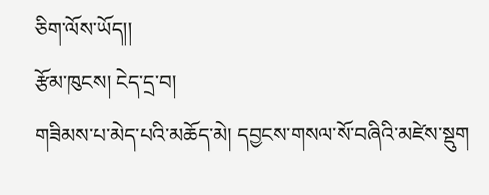ཅིག་ལོས་ཡོད།།
རྩོམ་ཁུངས། ངེད་དྲ་བ།
གཟིམས་པ་མེད་པའི་མཆོད་མེ། དབྱངས་གསལ་སོ་བཞིའི་མཛེས་སྡུག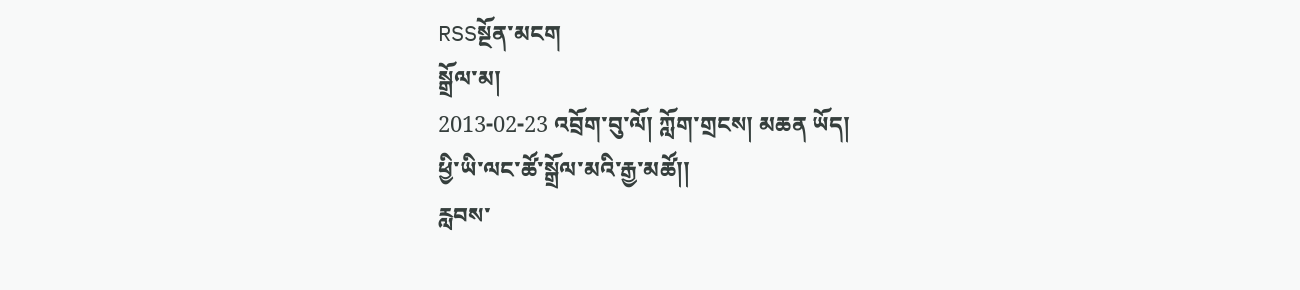RSSསྔོན་མངག
སྒྲོལ་མ།
2013-02-23 འབྲོག་བུ་ལོ། ཀློག་གྲངས། མཆན ཡོད།
ཕྱི་ཡི་ལང་ཚོ་སྒྲོལ་མའི་རྒྱ་མཚོ།།
རླབས་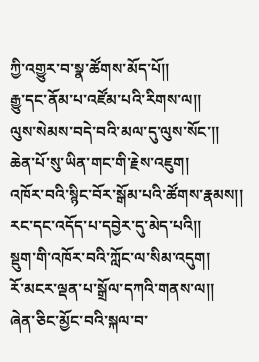ཀྱི་འགྱུར་བ་སྣ་ཚོགས་མོད་པོ།།
རྒྱུ་དང་ནོམ་པ་འཛོམ་པའི་རིགས་ལ།།
ལུས་སེམས་བདེ་བའི་མལ་དུ་ལུས་སོང་།།
ཆེན་པོ་སུ་ཡིན་གང་གི་རྗེས་འཇུག།
འཁོར་བའི་སྙིང་བོར་སྒོམ་པའི་ཚོགས་རྣམས།།
རང་དང་འདོད་པ་དབྱེར་དུ་མེད་པའི།།
སྡུག་གི་འཁོར་བའི་ཀློང་ལ་སིམ་འདུག།
རོ་མངར་ལྡན་པ་སྒྲོལ་དཀའི་གནས་ལ།།
ཞེན་ཅིང་མྱོང་བའི་སྐལ་བ་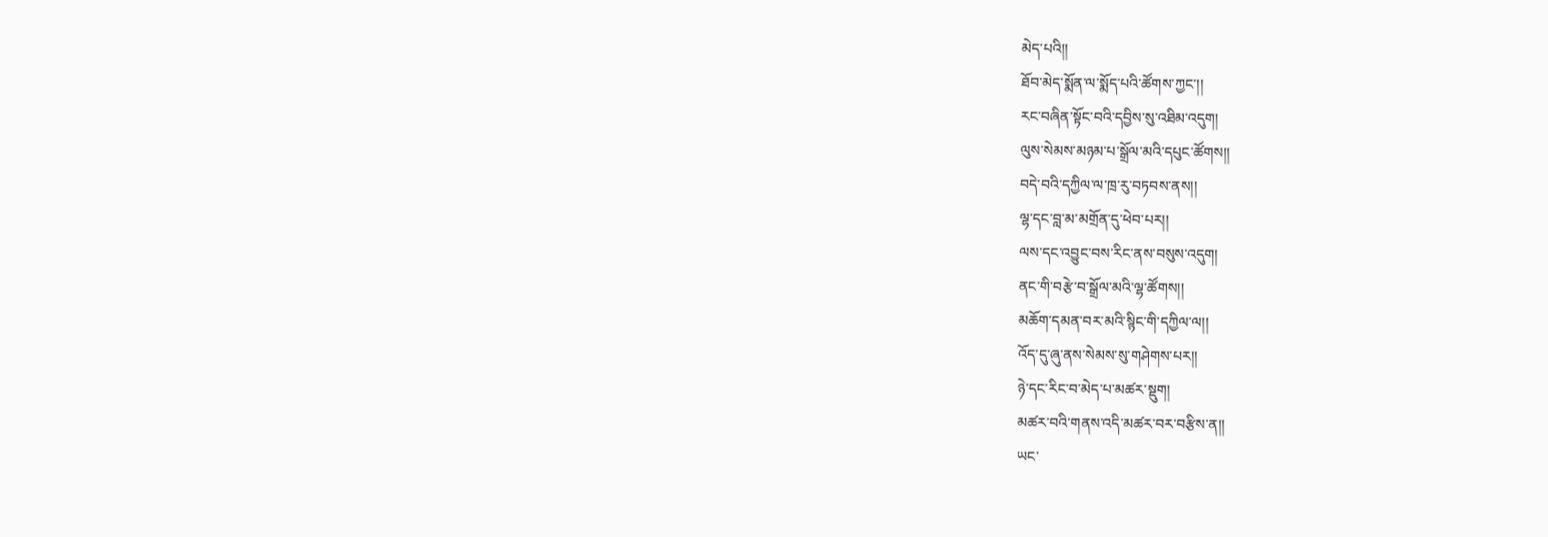མེད་པའི།།
ཐོབ་མེད་སྨོན་ལ་སྨོད་པའི་ཚོགས་ཀྱང་།།
རང་བཞིན་སྟོང་བའི་དབྱིས་སུ་འཐིམ་འདུག།
ལུས་སེམས་མཉམ་པ་སྒྲོལ་མའི་དཔུང་ཚོགས།།
བདེ་བའི་དཀྱིལ་ལ་ཁྲ་རུ་བཏབས་ནས།།
ལྷ་དང་བླ་མ་མགྲོན་དུ་ཕེབ་པར།།
ལས་དང་འབྱུང་བས་རིང་ནས་བསུས་འདུག།
ནང་གི་བརྩེ་བ་སྒྲོལ་མའི་ལྷ་ཚོགས།།
མཆོག་དམན་བར་མའི་སྙིང་གི་དཀྱིལ་ལ།།
འོད་དུ་ཞུ་ནས་སེམས་སུ་གཤེགས་པར།།
ཉེ་དང་རིང་བ་མེད་པ་མཚར་སྡུག།
མཚར་བའི་གནས་འདི་མཚར་བར་བརྩིས་ན།།
ཡང་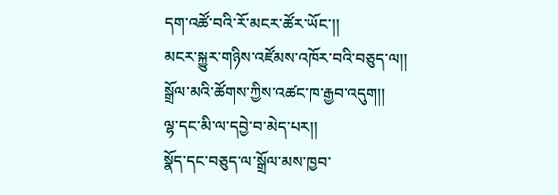དག་འཚོ་བའི་རོ་མངར་ཚོར་ཡོང་།།
མངར་སྐྱུར་གཉིས་འཛོམས་འཁོར་བའི་བཅུད་ལ།།
སྒྲོལ་མའི་ཚོགས་ཀྱིས་འཚང་ཁ་རྒྱབ་འདུག།།
ལྷ་དང་མི་ལ་དབྱེ་བ་མེད་པར།།
སྣོད་དང་བཅུད་ལ་སྒྲོལ་མས་ཁྱབ་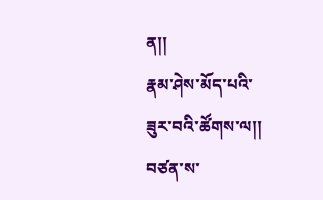ན།།
རྣམ་ཤེས་མོད་པའི་ཟུར་བའི་ཚོགས་ལ།།
བཙན་ས་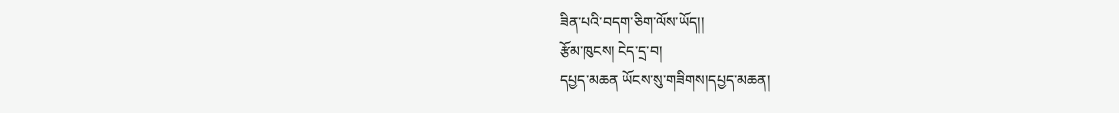ཟིན་པའི་བདག་ཅིག་ལོས་ཡོད།།
རྩོམ་ཁུངས། ངེད་དྲ་བ།
དཔྱད་མཆན ཡོངས་སུ་གཟིགས།དཔྱད་མཆན།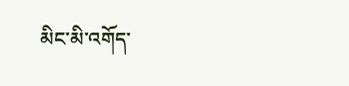མིང་མི་འགོད་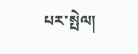པར་སྤེལ།